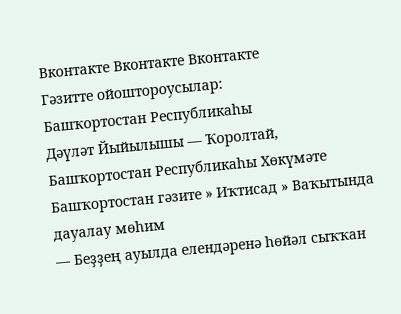Вконтакте Вконтакте Вконтакте
Гәзитте ойоштороусылар:
Башҡортостан Республикаһы
Дәүләт Йыйылышы — Ҡоролтай,
Башҡортостан Республикаһы Хөкүмәте
Башҡортостан гәзите » Иҡтисад » Ваҡытында дауалау мөһим
— Беҙҙең ауылда елендәренә һөйәл сыҡҡан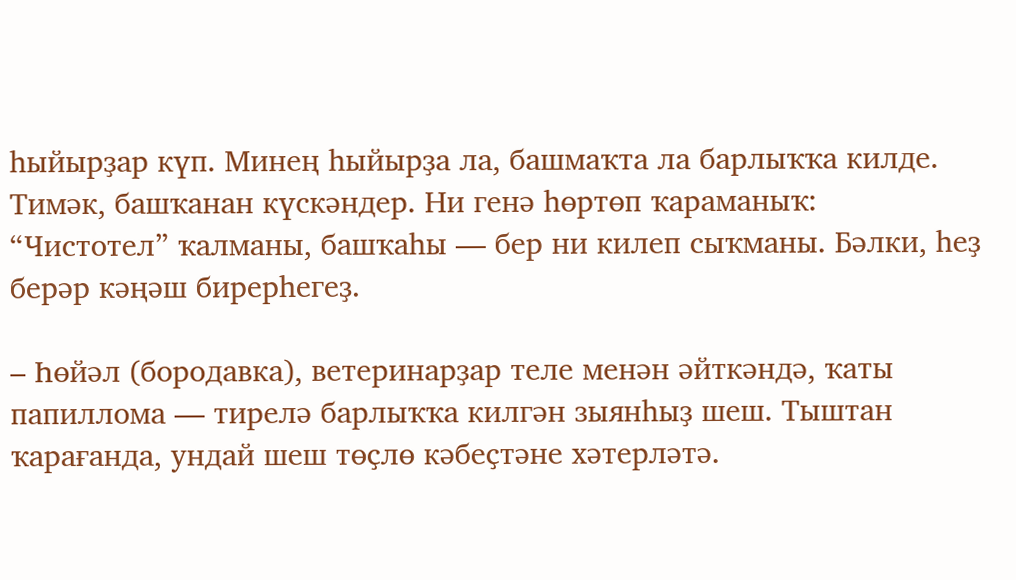һыйырҙар күп. Минең һыйырҙа ла, башмаҡта ла барлыҡҡа килде. Тимәк, башҡанан күскәндер. Ни генә һөртөп ҡараманыҡ: “Чистотел” ҡалманы, башҡаһы — бер ни килеп сыҡманы. Бәлки, һеҙ берәр кәңәш бирерһегеҙ.

– Һөйәл (бородавка), ветеринарҙар теле менән әйткәндә, ҡаты папиллома — тирелә барлыҡҡа килгән зыянһыҙ шеш. Тыштан ҡарағанда, ундай шеш төҫлө кәбеҫтәне хәтерләтә.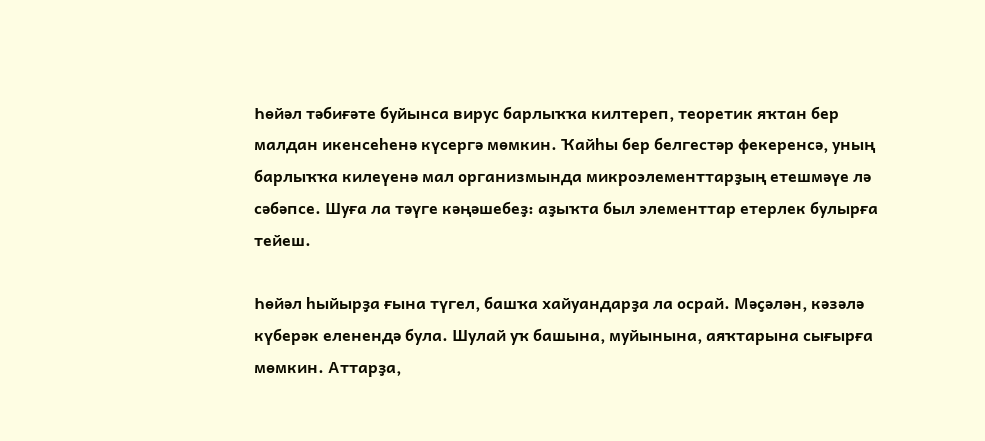Һөйәл тәбиғәте буйынса вирус барлыҡҡа килтереп, теоретик яҡтан бер малдан икенсеһенә күсергә мөмкин. Ҡайһы бер белгестәр фекеренсә, уның барлыҡҡа килеүенә мал организмында микроэлементтарҙың етешмәүе лә сәбәпсе. Шуға ла тәүге кәңәшебеҙ: аҙыҡта был элементтар етерлек булырға тейеш.

Һөйәл һыйырҙа ғына түгел, башҡа хайуандарҙа ла осрай. Мәҫәлән, кәзәлә күберәк еленендә була. Шулай уҡ башына, муйынына, аяҡтарына сығырға мөмкин. Аттарҙа,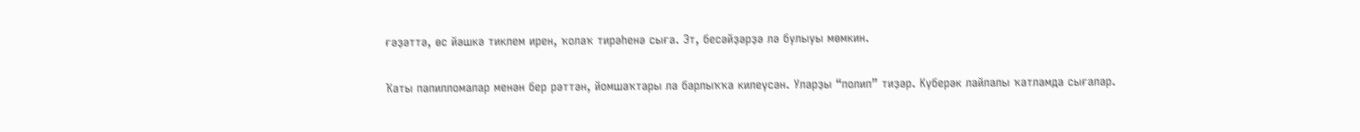ғәҙәттә, өс йәшкә тиклем ирен, ҡолаҡ тирәһенә сыға. Эт, бесәйҙәрҙә лә булыуы мөмкин.

Ҡаты папилломалар менән бер рәттән, йомшаҡтары ла барлыҡҡа килеүсән. Уларҙы “полип” тиҙәр. Күберәк лайлалы ҡатламда сығалар.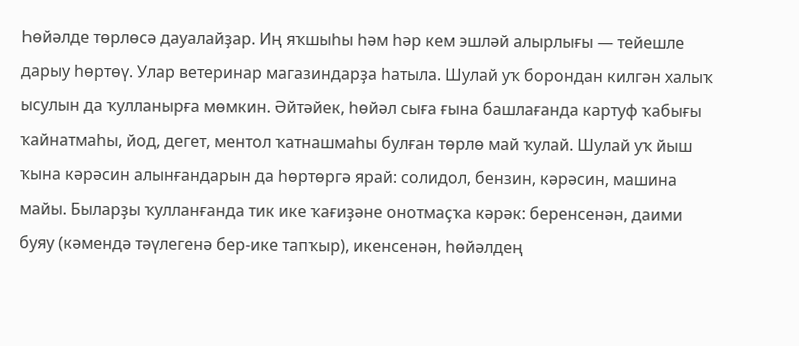Һөйәлде төрлөсә дауалайҙар. Иң яҡшыһы һәм һәр кем эшләй алырлығы — тейешле дарыу һөртөү. Улар ветеринар магазиндарҙа һатыла. Шулай уҡ борондан килгән халыҡ ысулын да ҡулланырға мөмкин. Әйтәйек, һөйәл сыға ғына башлағанда картуф ҡабығы ҡайнатмаһы, йод, дегет, ментол ҡатнашмаһы булған төрлө май ҡулай. Шулай уҡ йыш ҡына кәрәсин алынғандарын да һөртөргә ярай: солидол, бензин, кәрәсин, машина майы. Быларҙы ҡулланғанда тик ике ҡағиҙәне онотмаҫҡа кәрәк: беренсенән, даими буяу (кәмендә тәүлегенә бер-ике тапҡыр), икенсенән, һөйәлдең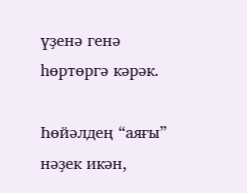үҙенә генә һөртөргә кәрәк.

Һөйәлдең “аяғы” нәҙек икән,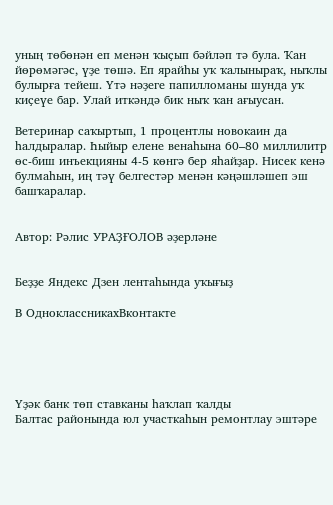уның төбөнән еп менән ҡыҫып бәйләп тә була. Ҡан йөрөмәгәс, үҙе төшә. Еп ярайһы уҡ ҡалыныраҡ, ныҡлы булырға тейеш. Үтә нәҙеге папилломаны шунда уҡ киҫеүе бар. Улай иткәндә бик ныҡ ҡан ағыусан.

Ветеринар саҡыртып, 1 процентлы новокаин да һалдыралар. Һыйыр елене венаһына 60–80 миллилитр өс-биш инъекцияны 4-5 көнгә бер яһайҙар. Нисек кенә булмаһын, иң тәү белгестәр менән кәңәшләшеп эш башҡаралар.


Автор: Рәлис УРАҘҒОЛОВ әҙерләне


Беҙҙе Яндекс Дзен лентаһында уҡығыҙ

В ОдноклассникахВконтакте





Үҙәк банк төп ставканы һаҡлап ҡалды
Балтас районында юл участкаһын ремонтлау эштәре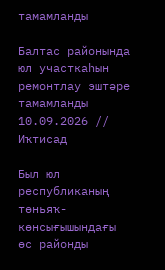тамамланды

Балтас районында юл участкаһын ремонтлау эштәре тамамланды 10.09.2026 // Иҡтисад

Был юл республиканың төньяҡ-көнсығышындағы өс районды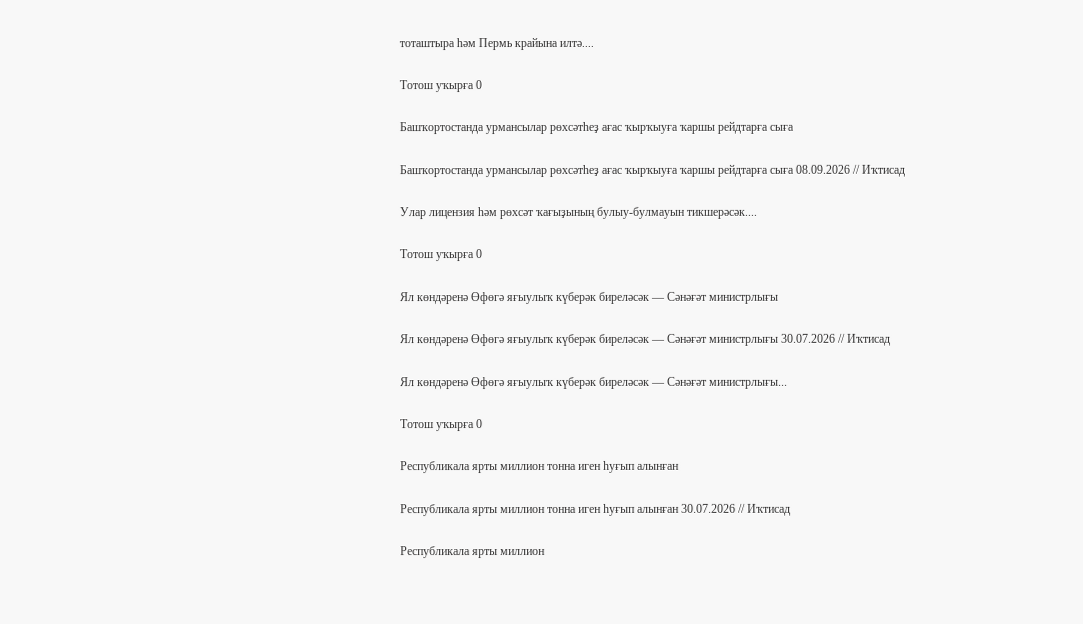тоташтыра һәм Пермь крайына илтә....

Тотош уҡырға 0

Башҡортостанда урмансылар рөхсәтһеҙ ағас ҡырҡыуға ҡаршы рейдтарға сыға

Башҡортостанда урмансылар рөхсәтһеҙ ағас ҡырҡыуға ҡаршы рейдтарға сыға 08.09.2026 // Иҡтисад

Улар лицензия һәм рөхсәт ҡағыҙының булыу-булмауын тикшерәсәк....

Тотош уҡырға 0

Ял көндәренә Өфөгә яғыулыҡ күберәк биреләсәк — Сәнәғәт министрлығы

Ял көндәренә Өфөгә яғыулыҡ күберәк биреләсәк — Сәнәғәт министрлығы 30.07.2026 // Иҡтисад

Ял көндәренә Өфөгә яғыулыҡ күберәк биреләсәк — Сәнәғәт министрлығы...

Тотош уҡырға 0

Республикала ярты миллион тонна иген һуғып алынған

Республикала ярты миллион тонна иген һуғып алынған 30.07.2026 // Иҡтисад

Республикала ярты миллион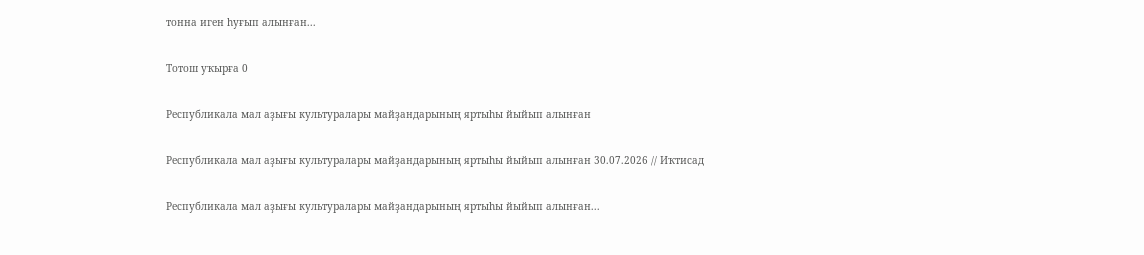тонна иген һуғып алынған...

Тотош уҡырға 0

Республикала мал аҙығы культуралары майҙандарының яртыһы йыйып алынған

Республикала мал аҙығы культуралары майҙандарының яртыһы йыйып алынған 30.07.2026 // Иҡтисад

Республикала мал аҙығы культуралары майҙандарының яртыһы йыйып алынған...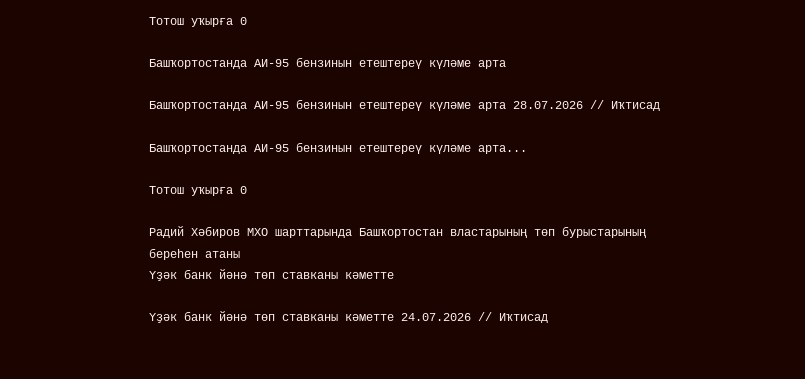Тотош уҡырға 0

Башҡортостанда АИ-95 бензинын етештереү күләме арта

Башҡортостанда АИ-95 бензинын етештереү күләме арта 28.07.2026 // Иҡтисад

Башҡортостанда АИ-95 бензинын етештереү күләме арта...

Тотош уҡырға 0

Радий Хәбиров МХО шарттарында Башҡортостан властарының төп бурыстарының береһен атаны
Үҙәк банк йәнә төп ставканы кәметте

Үҙәк банк йәнә төп ставканы кәметте 24.07.2026 // Иҡтисад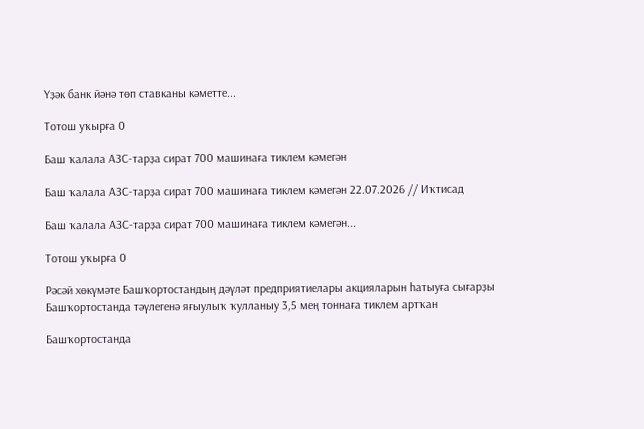Үҙәк банк йәнә төп ставканы кәметте...

Тотош уҡырға 0

Баш ҡалала АЗС-тарҙа сират 700 машинаға тиклем кәмегән

Баш ҡалала АЗС-тарҙа сират 700 машинаға тиклем кәмегән 22.07.2026 // Иҡтисад

Баш ҡалала АЗС-тарҙа сират 700 машинаға тиклем кәмегән...

Тотош уҡырға 0

Рәсәй хөкүмәте Башҡортостандың дәүләт предприятиелары акцияларын һатыуға сығарҙы
Башҡортостанда тәүлегенә яғыулыҡ ҡулланыу 3,5 мең тоннаға тиклем артҡан

Башҡортостанда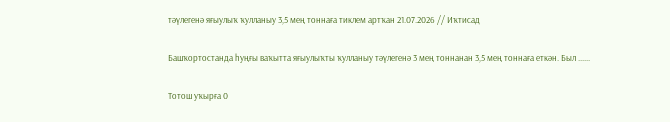тәүлегенә яғыулыҡ ҡулланыу 3,5 мең тоннаға тиклем артҡан 21.07.2026 // Иҡтисад

Башҡортостанда һуңғы ваҡытта яғыулыҡты ҡулланыу тәүлегенә 3 мең тоннанан 3,5 мең тоннаға еткән. Был ......

Тотош уҡырға 0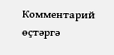Комментарий өҫтәргә